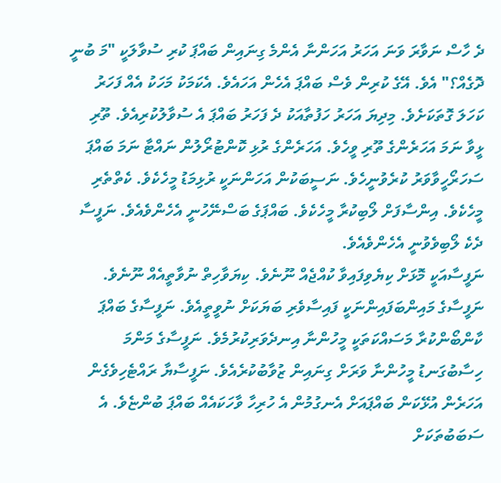ދެ ހާސް ނަވާރަ ވަނަ އަހަރު އަހަންނާ އެންމެ ގިނައިން ބައްޕަ ކުރި ސުވާލަކީ "މަ ބުނީ ދޮގެއް؟" އެވެ. އޭގެ ކުރިން ވެސް ބައްޕަ އެހެން އަހައެވެ. އެކަމަކު މަހަކު އެއް ފަހަރު ކަހަލަ ގޮތަކަށެވެ. މިދިޔަ އަހަރު ހަފުތާއަކު ދެ ފަހަރު ބައްޕަ އެ ސުވާލުކުރިއެވެ. ތޫރި ޅީވާ ނަމަ އަހަރެންގެ ތޫރި ވީހެވެ. އަހަރެންގެ ރުޅި ކޮންޓުރޯލުން ނައްޓާ ނަމަ ބައްޕަ ސަހަރޯހީވާވަރު ކުރެވުނީހެވެ. ނަސީބަކުން އަހަންނަކީ ރުޅިމަޑު މީހެކެވެ. ކެތްތެރި މީހެކެވެ. އިންސާފަށް ލޯބިކުރާ މީހެކެވެ. ބައްޕަގެ ބަސްނޭހުނީ އެހެންވެއެވެ. ނަފީސާ ދެކެ ލޯބިވެވުނީ އެހެންވެއެވެ.
ނަފީސާއަކީ މޮޅަށް ކިޔެވިފައިވާ ކުއްޖެއް ނޫނެވެ. ކިޔަވާހިތް ނުވާތީއެއް ނޫނެވެ. ނަފީސާގެ މައިންބަފައިންނަކީ ފައިސާވެރި ބަޔަކަށް ނުވީތީއެވެ. ނަފީސާގެ ބައްޕަ ކާންބޯންކުރާ މަސައްކަތަކީ މީހުންނާ އިނދެވަރިކުރުމެވެ. ނަފީސާގެ މަންމަ ހިސާބުގަނޑު މީހުންނާ ވަރަށް ގިނައިން ޒުވާބުކުރެއެވެ. ނަފީސާޔާ ރައްޓެހިވެގެން އަހަރެން އުޅޭކަން ބައްޕައަށް އެނގުމުން އެ ހުރިހާ ވާހަކައެއް ބައްޕަ ބުންޏެވެ. އެ ސަބަބުތަކަށް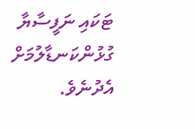ޓަކައި ނަފީސާޔާ ގުޅުންކަނޑާލުމަށް އެދުނެވެ.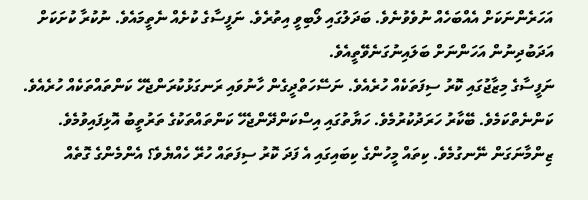އަހަރެންނަކަށް އެއްބަހެއް ނުވެވުނެވެ. ބަދަލުގައި ލޯބިވީ އިތުރެވެ. ނަފީސާގެ ކުށެއް ނެތީމައެވެ. ނުކުރާ ކުށަކަށް އަދަބުދިނުން އަހަންނަށް ބަލައިނުގަނެވޭތީއެވެ.
ނަފީސާގެ މިޒާޖުގައި ކޮރު ސިފަތަކެއް ހުރެއެވެ. ނަސޭހަތްދީގެން ހާނުވައި ރަނގަޅުކުރަންޖެހޭ ކަންތައްތަކެއް ހުރެއެވެ. ކަންނެތްކަމެވެ. ބޭކާރު ހަރަދުކުރުމެވެ. ހަޔާތުގައި އިސްކަންދޭންޖެހޭ ކަންތައްތަކުގެ ތަރުތީބު އޮޅިފައިވުމެވެ. ޒިންމާނަގަން ނޭނގުމެވެ. ކިތައް މީހުންގެ ކިބައިގައި އެ ފަދަ ކޮރު ސިފަތައް ހުރޭ ހެއްޔެވެ؟ އެންމެންގެ ގޮތެއް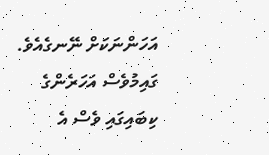އަހަންނަކަށް ނޭނގެއެވެ. ގައިމުވެސް އަހަރެންގެ ކިބައިގައި ވެސް އެ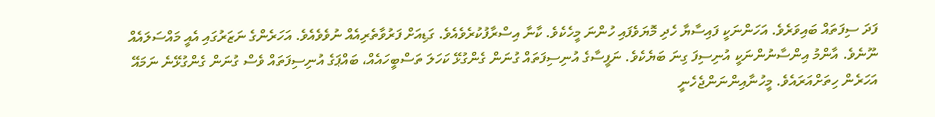ފަދަ ސިފަތައް ބައިވަރެވެ. އަހަންނަކީ ފައިސާޔާ ހެދި މޮޔަވެފައި ހުންނަ މީހެކެވެ. ކާނާ އިސްރާފުކުރެވެއެވެ. ގަޑިއަށް ފަރުވާތެރިއެއް ނުވެވެއެވެ. އަހަރެންގެ ނަޒަރުގައި އެއީ މައްސަލައެއް ނޫނެވެ. އާންމު އިންސާނުންނަކީ އުނިސިފަ ގިނަ ބަޔެކެވެ. ނަފީސާގެ އުނިސިފަތައް ގުނަން ގެންގުޅޭ ކަހަލަ ތަސްބީހައެއް، ބައްޕަގެ އުނިސިފަތައް ވެސް ގުނަން ގެންގުޅޭނެ ނަމައޭ އަހަރެން ހިތަށްއަރައެވެ. މީހުނާއިންނަންޖެހެނީ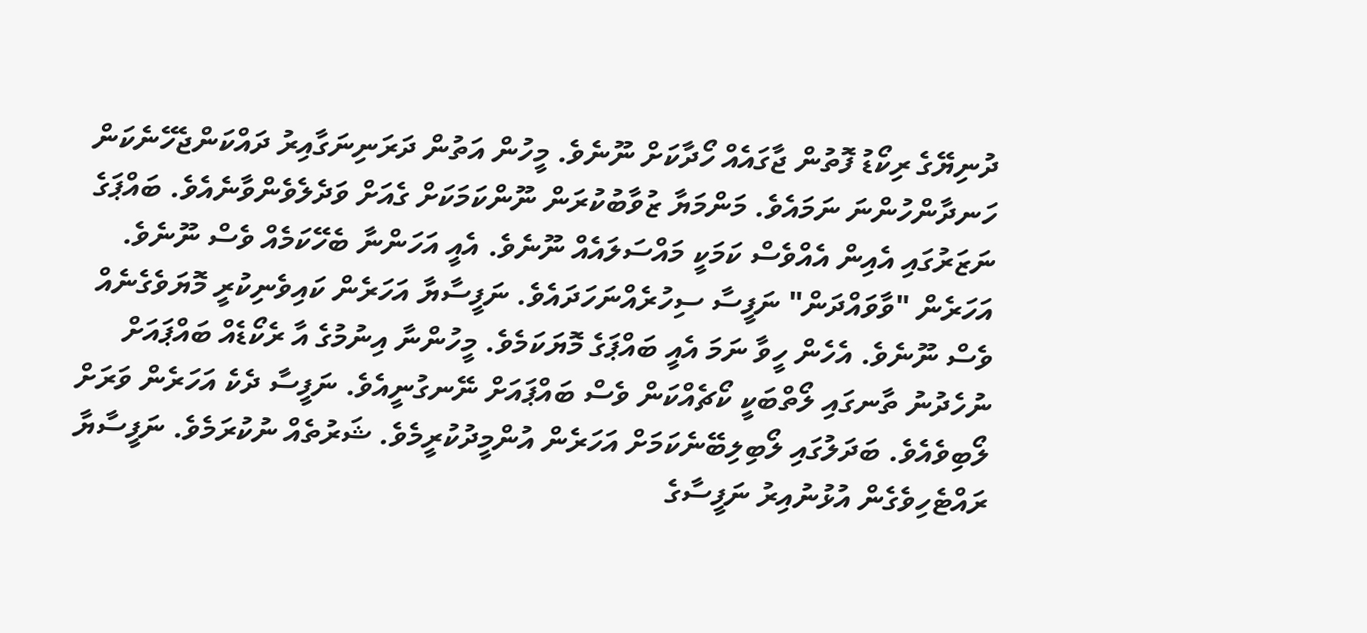ދުނިޔޭގެ ރިކޯޑު ފޮތުން ޖާގައެއް ހޯދާކަށް ނޫނެވެ. މީހުން އަތުން ދަރަނިނަގާއިރު ދައްކަންޖެހޭނެކަން ހަނދާންހުންނަ ނަމައެވެ. މަންމަޔާ ޒުވާބުކުރަން ނޫންކަމަކަށް ގެއަށް ވަދެލެވެންވާނެއެވެ. ބައްޕަގެ ނަޒަރުގައި އެއިން އެއްވެސް ކަމަކީ މައްސަލައެއް ނޫނެވެ. އެއީ އަހަންނާ ބެހޭކަމެއް ވެސް ނޫނެވެ.
އަހަރެން "ވާވައްދަން" ނަފީސާ ސިހުރެއްނަހަދައެވެ. ނަފީސާޔާ އަހަރެން ކައިވެނިކުރީ މޮޔަވެގެނެއް ވެސް ނޫނެވެ. އެހެން ހީވާ ނަމަ އެއީ ބައްޕަގެ މޮޔަކަމެވެ. މީހުންނާ އިނުމުގެ އާ ރެކޯޑެއް ބައްޕައަށް ނުހެދުނު ތާނގައި ލޯތްބަކީ ކޯޗެއްކަން ވެސް ބައްޕައަށް ނޭނގުނީއެވެ. ނަފީސާ ދެކެ އަހަރެން ވަރަށް ލޯބިވެއެވެ. ބަދަލުގައި ލޯބިލިބޭނެކަމަށް އަހަރެން އުންމީދުކުރީމެވެ. ޝަރުތެއް ނުކުރަމެވެ. ނަފީސާޔާ ރައްޓެހިވެގެން އުޅުނުއިރު ނަފީސާގެ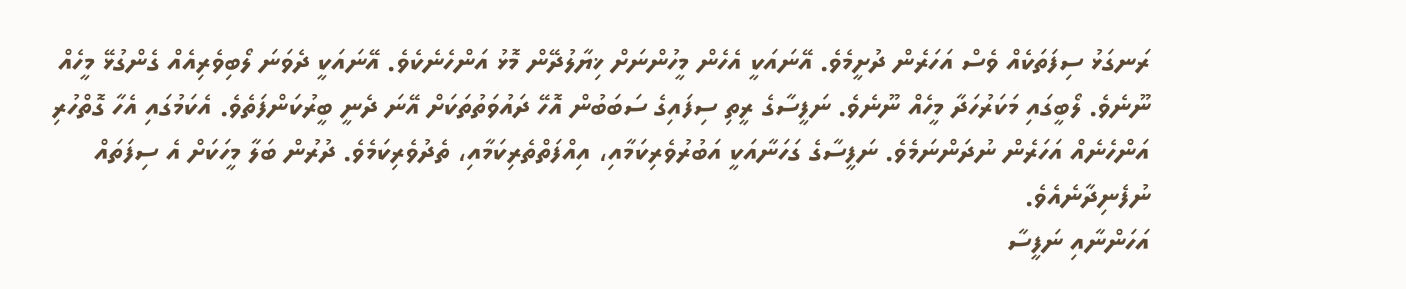ރަނގަޅު ސިފަތަކެއް ވެސް އަހަރެން ދުށީމެވެ. އޭނައަކީ އެހެން މީހުންނަށް ޚިޔާލުދޭން މޮޅު އަންހެނެކެވެ. އޭނައަކީ ދެވަނަ ލޯބިވެރިއެއް ގެންގުޅޭ މީހެއް ނޫނެވެ. ލޯބީގައި މަކަރުހަދާ މީހެއް ނޫނެވެ. ނަފީސާގެ ރީތި ސިފައިގެ ސަބަބުން އޮހޭ ދައުވަތުތަކަށް އޭނަ ދެނީ ބީރުކަންފަތެވެ. އެކަމުގައި އެހާ ގޮތްހުރި އަންހެނެއް އަހަރެން ނުދަންނަމެވެ. ނަފީސާގެ ގަހަނާއަކީ އަބުރުވެރިކަމާއި، އިއްފަތްތެރިކަމާއި، ތެދުވެރިކަމެވެ. ދުރުން ބަލާ މީހަކަށް އެ ސިފަތައް ނުފެނިދާނެއެވެ.
އަހަންނާއި ނަފީސާ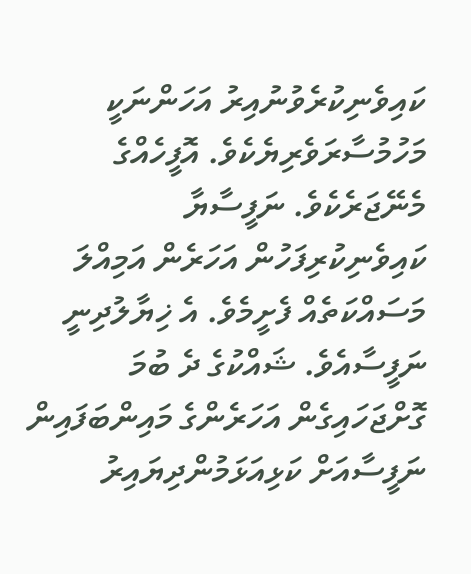ކައިވެނިކުރެވުނުއިރު އަހަންނަކީ މަހުމުސާރަވެރިޔެކެވެ. އޮފީހެއްގެ މެނޭޖަރެކެވެ. ނަފީސާޔާ ކައިވެނިކުރިފަހުން އަހަރެން އަމިއްލަ މަސައްކަތެއް ފެށީމެވެ. އެ ޚިޔާލުދިނީ ނަފީސާއެވެ. ޝައްކުގެ ދެ ބުމަ ގޮށްޖަހައިގެން އަހަރެންގެ މައިންބަފައިން ނަފީސާއަށް ކަޅިއަޅަމުންދިޔައިރު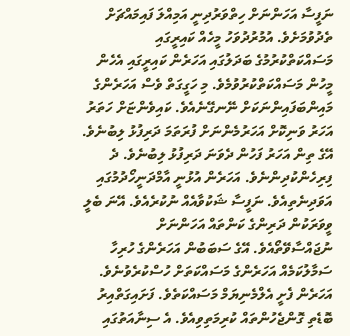ނަފީސާ އަހަންނަށް ހިތްވަރުދިނީ އަމިއްލަ ފައިމައްޗަށް ތެދުވުމަށެވެ. އުމުރުދުވަހު މީހެއް ކައިރީގައި މަސައްކަތްކުރުމުގެ ބަދަލުގައި އަހަރެން ކައިރީގައި އެހެން މީހުން މަސައްކަތްކުރުވުމެވެ. މި ހަގީގަތް ވެސް އަހަރެންގެ މައިންބަފައިންނަކަށް ނޭނގޭނެއެވެ. ކައިވެންޏަށް ހަތަރު އަހަރު ވަނިކޮށް އަހަރުމެންނަށް ފުރަތަމަ ދަރިފުޅު ލިބުނެވެ. އޭގެ ތިން އަހަރު ފަހުން ދެވަނަ ދަރިފުޅު ލިބުނެވެ. ދެ ފިރިހެންކުދިންނެވެ. އަހަރެން އުޅުނީ އާމްދަނީހޯދުމުގައި އަވަދިނެތިއެވެ. ނަފީސާ ޝަކުވާއެއް ނުކުރެއެވެ. އޭނަ ބެލީ ވީވަރަކުން ދަރިންގެ ކަންތައް އަހަންނަށް ނުޖައްސާވޭތޯއެވެ. އޭގެ ސަބަބުން އަހަރެންގެ ހުރިހާ ސަމާލުކަމެއް އަހަރެންގެ މަސައްކަތަށް ހުސްކުރެވުނެވެ.
އަހަރެން ފެށީ އެލްމެނިޔަމް މަސައްކަތެވެ. ފަށައިގަތްއިރު ބޮޑެތި ގޮންޖެހުންތައް ކުރިމަތިވިއެވެ. އެ ސިނާއަތުގައި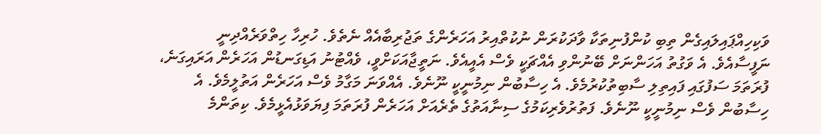ވަކިހިއްޕައިލައިގެން ތިބި ކުންފުނިތަކާ ވާދަކުރަން ނުކުތްއިރު އަހަރެންގެ ތަޖުރިބާއެއް ނެތެވެ. ހުރިހާ ހިތްވަރެއްދިނީ ނަފީސާއެވެ. އެ ވަގުތު އަހަންނަށް ބޭނުންވި އެއްޗަކީ ވެސް އެއީއެވެ. ނަތީޖާއަކަށްވީ، ވެއްޓުނު އަޑިގަނޑުން އަހަރެން އަރައިގަނެ، ފުރަތަމަ ސަފުގައި ފައިތިލި ސާބިތުކުރުމެވެ. އެ ހިސާބުން ނިމުނީކީ ނޫނެވެ. އެއްވަނަ މަގާމު ވެސް އަހަރެން އަތުލީމެވެ. އެ ހިސާބުން ވެސް ނިމުނީކީ ނޫނެވެ. ފަތުރުވެރިކަމުގެ ސިނާއަތުގެ ތެރެއަށް އަހަރެން ފުރަތަމަ ފިޔަވަޅުއެޅީމެވެ. ކިތަންމެ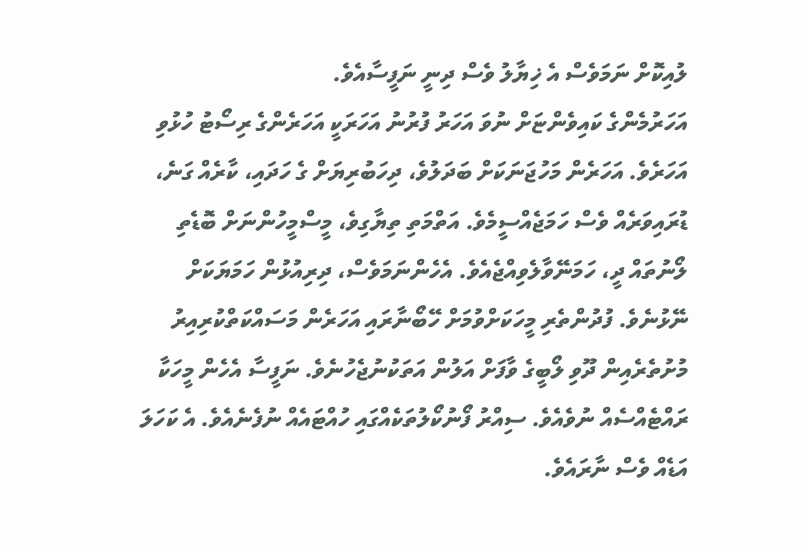ލުއިކޮށް ނަމަވެސް އެ ޚިޔާލު ވެސް ދިނީ ނަފީސާއެވެ.
އަހަރުމެންގެ ކައިވެންޏަށް ނުވަ އަހަރު ފުރުނު އަހަރަކީ އަހަރެންގެ ރިސޯޓު ހުޅުވި އަހަރެވެ. އަހަރެން މަހުޖަނަކަށް ބަދަލުވެ، ދިހަބުރިޔަށް ގެ ހަދައި، ކާރެއް ގަނެ، ޑުރައިވަރެއް ވެސް ހަމަޖެއްސީމެވެ. އަތްމަތި ތިޔާގިވެ، މީސްމީހުންނަށް ބޮޑެތި ލޯނުތައް ދީ، ހަމަނޭވާލެވިއްޖެއެވެ. އެހެންނަމަވެސް، ދިރިއުޅުން ހަމަޔަކަށް ނޭޅުނެވެ. ފުދުންތެރި މީހަކަށްވުމަށް ހޭބޯނާރައި އަހަރެން މަސައްކަތްކުރިއިރު މުށުތެރެއިން ދޫވި ލޯބީގެ ވާފަށް އަލުން އަތަކުނުޖެހުނެވެ. ނަފީސާ އެހެން މީހަކާ ރައްޓެއްސެއް ނުވެއެވެ. ސިއްރު ފޯނުކޯލުތަކެއްގައި ހުއްޓައެއް ނުފެނެއެވެ. އެ ކަހަލަ އަޑެއް ވެސް ނާރައެވެ.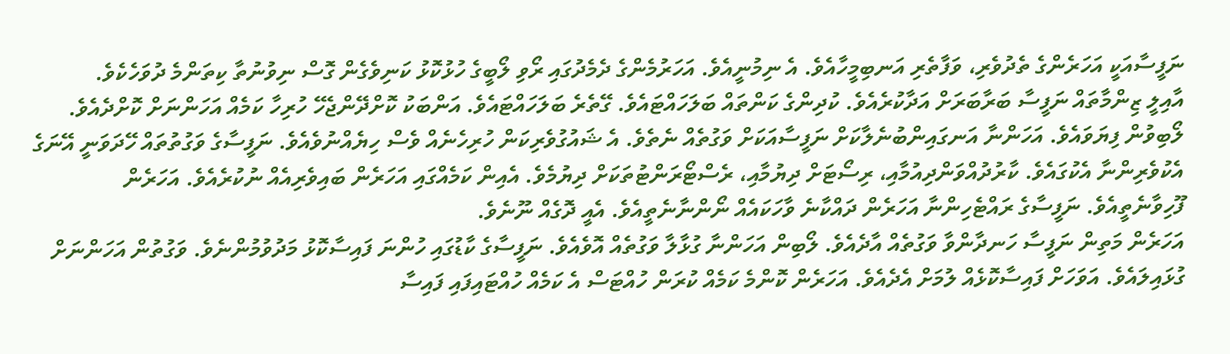ނަފީސާއަކީ އަހަރެންގެ ތެދުވެރި، ވަފާތެރި އަނބިމީހާއެވެ. އެ ނިމުނީއެވެ. އަހަރުމެންގެ ދެމެދުގައި ރޯވި ލޯބީގެ ހުޅުކޮޅު ކަނިވެގެން ގޮސް ނިވުނުތާ ކިތަންމެ ދުވަހެކެވެ.
އާއިލީ ޒިންމާތައް ނަފީސާ ބަރާބަރަށް އަދާކުރެއެވެ. ކުދިންގެ ކަންތައް ބަލަހައްޓައެވެ. ގޭތެރެ ބަލަހައްޓައެވެ. އަންބަކު ކޮށްދޭންޖެހޭ ހުރިހާ ކަމެއް އަހަންނަށް ކޮށްދެއެވެ. ލޯބިވުން ފިޔަވައެވެ. އަހަންނާ އަނގައިންބުނެލާކަށް ނަފީސާއަކަށް ވަގުތެއް ނެތެވެ. އެ ޝައުގުވެރިކަން ހުރިހެނެއް ވެސް ހިޔެއްނުވެއެވެ. ނަފީސާގެ ވަގުތުތައް ހޭދަވަނީ އޭނަގެ އެކުވެރިންނާ އެކުގައެވެ. ކާރުދުއްވަންދިއުމާއި، ރިސޯޓަށް ދިޔުމާއި، ރެސްޓޯރަންޓުތަކަށް ދިޔުމެވެ. އެއިން ކަމެއްގައި އަހަރެން ބައިވެރިއެއް ނުކުރެއެވެ. އަހަރެން ފޫހިވާނެތީއެވެ. ނަފީސާގެ ރައްޓެހިންނާ އަހަރެން ދައްކާނެ ވާހަކައެއް ނޯންނާނެތީއެވެ. އެއީ ދޮގެއް ނޫނެވެ.
އަހަރެން މަތިން ނަފީސާ ހަނދާންވާ ވަގުތެއް އާދެއެވެ. ލޯބިން އަހަންނާ ގުޅާލާ ވަގުތެއް އޮވެއެވެ. ނަފީސާގެ ކާޑުގައި ހުންނަ ފައިސާކޮޅު މަދުވުމުންނެވެ. ވަގުތުން އަހަންނަށް ގުޅައިލައެވެ. އަވަހަށް ފައިސާކޮޅެއް ލުމަށް އެދެއެވެ. އަހަރެން ކޮންމެ ކަމެއް ކުރަން ހުއްޓަސް އެ ކަމެއް ހުއްޓައިފައި ފައިސާ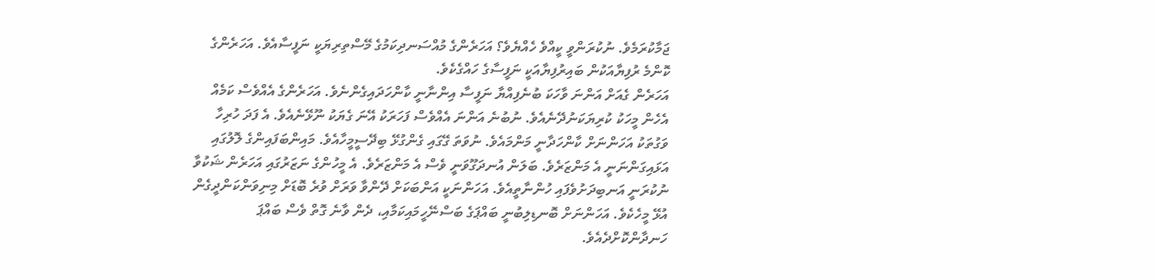ޖަމާކުރަމެވެ. ނުކުރަންވީ ކީއްވެ ހެއްޔެވެ؟ އަހަރެންގެ މުއްސަނދިކަމުގެ މޭސްތިރިޔަކީ ނަފީސާއެވެ. އަހަރެންގެ ކޮންމެ ރުފިޔާއަކުން ބައިރުފިޔާއަކީ ނަފީސާގެ ހައްގެކެވެ.
އަހަރެން ގެއަށް އަންނަ ވާހަކަ ބުނެފިއްޔާ ނަފީސާ އިންނާނީ ކާންހަދައިގެންނެވެ. އަހަރެންގެ އެއްވެސް ކަމެއް އެހެން މީހަކު ކުރިޔަކަނުދޭނެއެވެ. ނުބުނެ އަންނަ އެއްވެސް ފަހަރަކު އޭނަ ގެޔަކު ނޫޅޭނެއެވެ. އެ ފަދަ ހުރިހާ ވަގުތަކު އަހަންނަށް ކާންހަދާނީ މަންމައެވެ. ނުވަތަ ގޭގައި ގެންގުޅޭ ބިދޭސީމީހާއެވެ. މައިންބަފައިންގެ ލޮލުގައި އަޅައިގަންނަނީ އެ މަންޒަރެވެ. ބަލަން އުނދަގޫވަނީ ވެސް އެ މަންޒަރެވެ. އެ މީހުންގެ ނަޒަރުގައި އަހަރެން ޝަކުވާ ނުކުރަނީ އަނބިދަށުވެފައި ހުންނާތީއެވެ. އަހަންނަކީ އަންބަކަށް ދޭންވާ ވަރަށް ވުރެ ބޮޑަށް މިނިވަންކަންދީގެން އުޅޭ މީހެކެވެ. އަހަންނަށް ބޮނޑިލިބުނީ ބައްޕަގެ ބަސްނޭހީމައިކަމާއި، ދެން ވާނެ ގޮތް ވެސް ބައްޕަ ހަނދާންކޮށްދެއެވެ.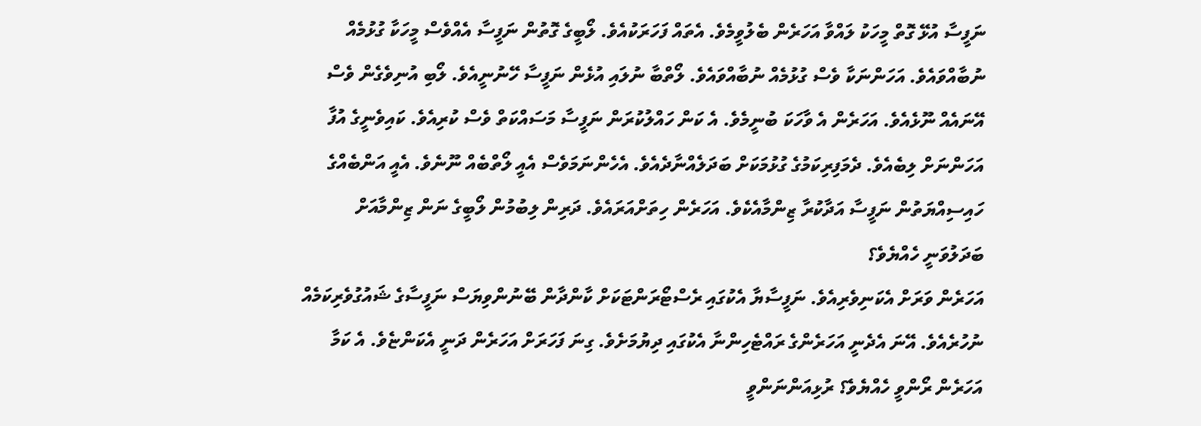ނަފީސާ އުޅޭ ގޮތް މީހަކު ލައްވާ އަހަރެން ބެލުވީމެވެ. އެތައް ފަހަރަކުއެވެ. ލޯބީގެ ގޮތުން ނަފީސާ އެއްވެސް މީހަކާ ގުޅުމެއް ނުބާއްވައެވެ. އަހަންނަކާ ވެސް ގުޅުމެއް ނުބާއްވައެވެ. ލޯތްބާ ނުލައި އުޅެން ނަފީސާ ހޭނުނީއެވެ. ލޯބި އުނިވެގެން ވެސް އޭނައެއް ނޫޅެއެވެ. އަހަރެން އެ ވާހަކަ ބުނީމެވެ. އެ ކަން ހައްލުކުރަން ނަފީސާ މަސައްކަތް ވެސް ކުރިއެވެ. ކައިވެނީގެ އުފާ އަހަންނަށް ލިބެއެވެ. ދެމަފިރިކަމުގެ ގުޅުމަކަށް ބަދަލެއްނާދެއެވެ. އެހެންނަމަވެސް އެއީ ލޯތްބެއް ނޫނެވެ. އެއީ އަންބެއްގެ ހައިސިއްޔަތުން ނަފީސާ އަދާކުރާ ޒިންމާއެކެވެ. އަހަރެން ހިތަށްއަރައެވެ. ދަރިން ލިބުމުން ލޯބީގެ ނަން ޒިންމާއަށް ބަދަލުވަނީ ހެއްޔެވެ؟
އަހަރެން ވަރަށް އެކަނިވެރިއެވެ. ނަފީސާޔާ އެކުގައި ރެސްޓޯރަންޓަކަށް ކާންދާން ބޭނުންވިޔަސް ނަފީސާގެ ޝައުގުވެރިކަމެއް ނުހުރެއެވެ. އޭނަ އެދެނީ އަހަރެންގެ ރައްޓެހިންނާ އެކުގައި ދިޔުމަށެވެ. ގިނަ ފަހަރަށް އަހަރެން ދަނީ އެކަންޏެވެ. އެ ކަމާ އަހަރެން ރޯންވީ ހެއްޔެވެ؟ ރުޅިއަންނަންވީ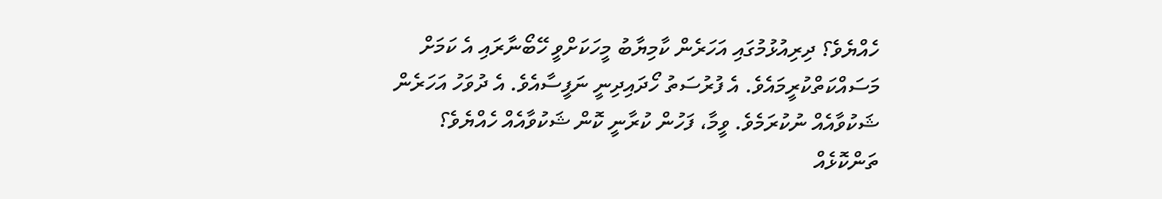ހެއްޔެވެ؟ ދިރިއުޅުމުގައި އަހަރެން ކާމިޔާބު މީހަކަށްވީ ހޭބޯނާރައި އެ ކަމަށް މަސައްކަތްކުރީމައެވެ. އެ ފުރުސަތު ހޯދައިދިނީ ނަފީސާއެވެ. އެ ދުވަހު އަހަރެން ޝަކުވާއެއް ނުކުރަމެވެ. ވީމާ، ފަހުން ކުރާނީ ކޮން ޝަކުވާއެއް ހެއްޔެވެ؟
ތަންކޮޅެއް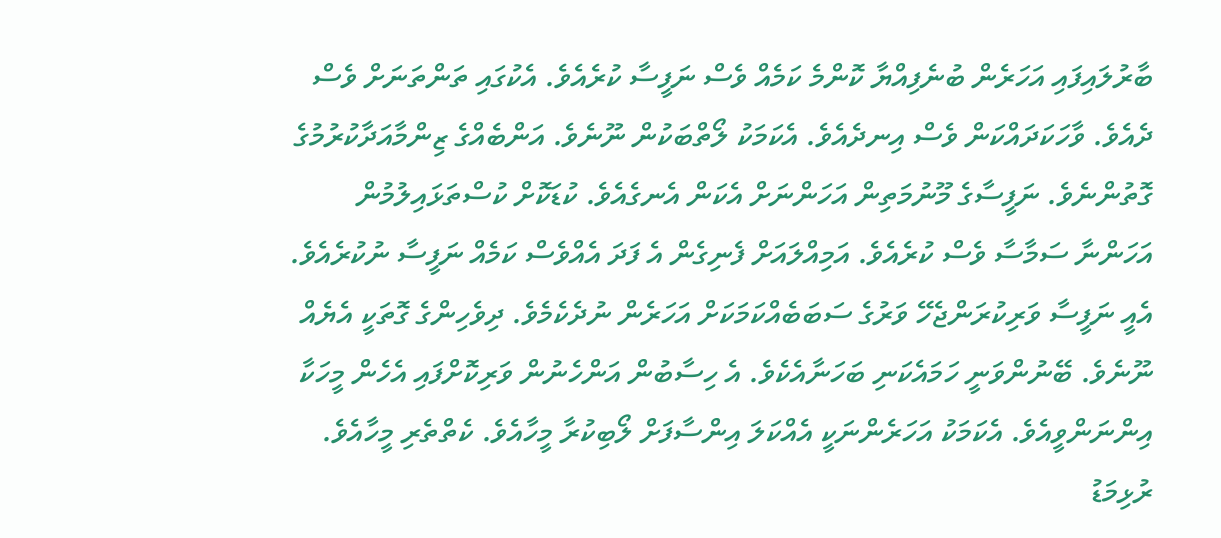ބާރުލައިފައި އަހަރެން ބުނެފިއްޔާ ކޮންމެ ކަމެއް ވެސް ނަފީސާ ކުރެއެވެ. އެކުގައި ތަންތަނަށް ވެސް ދެއެވެ. ވާހަކަދައްކަން ވެސް އިނދެއެވެ. އެކަމަކު ލޯތްބަކުން ނޫނެވެ. އަންބެއްގެ ޒިންމާއަދާކުރުމުގެ ގޮތުންނެވެ. ނަފީސާގެ މޫނުމަތިން އަހަންނަށް އެކަން އެނގެއެވެ. ކުޑަކޮށް ކުސްތަޅައިލުމުން އަހަންނާ ސަމާސާ ވެސް ކުރެއެވެ. އަމިއްލައަށް ފެނިގެން އެ ފަދަ އެއްވެސް ކަމެއް ނަފީސާ ނުކުރެއެވެ. އެއީ ނަފީސާ ވަރިކުރަންޖެހޭ ވަރުގެ ސަބަބެއްކަމަކަށް އަހަރެން ނުދެކެމެވެ. ދިވެހިންގެ ގޮތަކީ އެޔެއް ނޫނެވެ. ބޭނުންވަނީ ހަމައެކަނި ބަހަނާއެކެވެ. އެ ހިސާބުން އަންހެނުން ވަރިކޮށްފައި އެހެން މީހަކާ އިންނަންވީއެވެ. އެކަމަކު އަހަރެންނަކީ އެއްކަލަ އިންސާފަށް ލޯބިކުރާ މީހާއެވެ. ކެތްތެރި މީހާއެވެ. ރުޅިމަޑު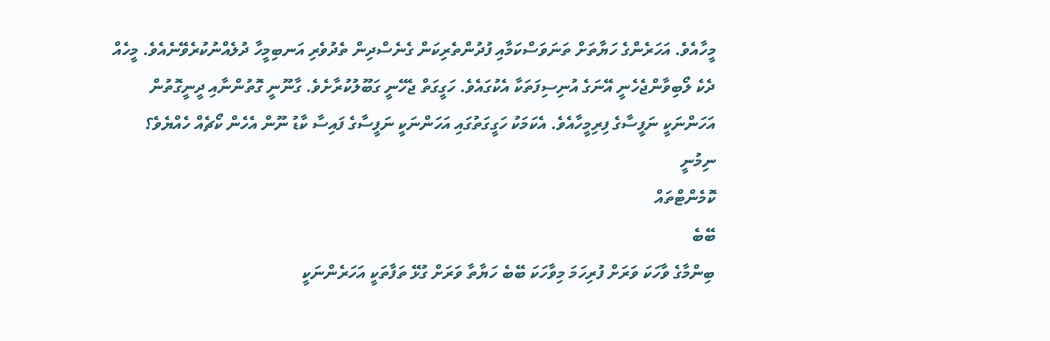މީހާއެވެ. އަހަރެންގެ ހަޔާތަށް ތަނަވަސްކަމާއި ފުދުންތެރިކަން ގެނެސްދިން ތެދުވެރި އަނބިމީހާ ދުލެއްނުކުރެވޭނެއެވެ. މީހެއް ދެކެ ލޯބިވާންޖެހެނީ އޭނަގެ އުނިސިފަތަކާ އެކުގައެވެ. ހަގީގަތް ޖެހޭނީ ގަބޫލުކުރާށެވެ. ގާނޫނީ ގޮތުންނާއި ދީނީގޮތުން އަހަންނަކީ ނަފީސާގެ ފިރިމީހާއެވެ. އެކަމަކު ހަގީގަތުގައި އަހަންނަކީ ނަފީސާގެ ފައިސާ ކާޑު ނޫން އެހެން ކޯޗެއް ހެއްޔެވެ؟
ނިމުނީ
ކޮމެންޓްތައް
ބޭބެ
ބިންމާގެ ވާހަކަ ވަރަށް ފުރިހަމަ މިވާހަކަ ބޭބެ ހަޔާތާ ވަރަށް ގުޅޭ ތަފާތަކީ އަހަރެންނަކީ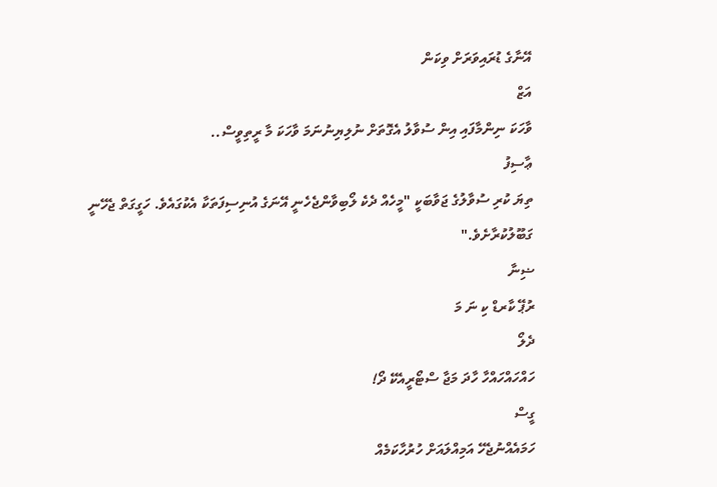އޭނާގެ ޑުރައިވަރަށް ވިކަން
އަޒް
ވާހަކަ ނިންމާފައި އިން ސުވާލު އެގޮތަށް ނުލިޔިނުނަމަ ވާހަކަ މާ ރީތިވީސް..
ޢާސިފު
ތިޔަ ކުރި ސުވާލުގެ ޖަވާބަކީ "މީހެއް ދެކެ ލޯބިވާންޖެހެނީ އޭނަގެ އުނިސިފަތަކާ އެކުގައެވެ. ހަގީގަތް ޖެހޭނީ ގަބޫލުކުރާށެވެ."
ޟިނާ
ރުޕޭ ކާރޑް ކި ނަ މަ
ދެލޯ
ހައްހައްހައްހާ ހާދަ މަޖާ ސްޓޯރީއެކޭ ދޯ!
ގީސް
ހަމައެއްނުޖެހޭ އަމިއްލައަށް ހުރުހާކަމެއް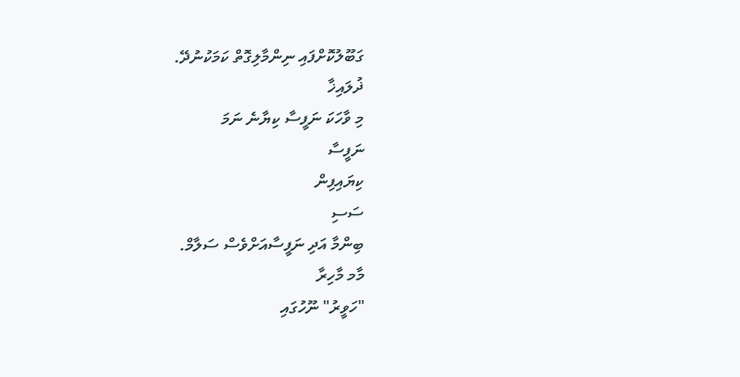ގަބޫލުކޮށްފައި ނިންމާލިގޮތް ކަމަކުނުދޭ.
ޛުލައިޚާ
މި ވާހަކަ ނަފީސާ ކިޔާނެ ނަމަ
ނަފީސާ
ކިޔައިފިން
ސަސި
ބިންމާ އަދި ނަފީސާއަށްވެސް ސަލާމް.
މާމ މާހިރާ
"ހަވީރު" ނޫހުގައި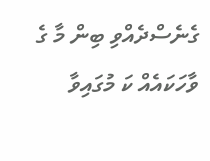ގެނެސްދެއްވި ބިން މާ ގެ ވާހަކައެއް ކަ މުގައިވާ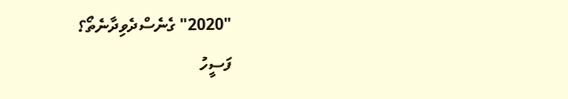"2020" ގެނެސްދެވިދާނެތޯ؟
ފަސީހު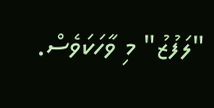"ލަފުޒު" މި ވާހަކަވެސް.